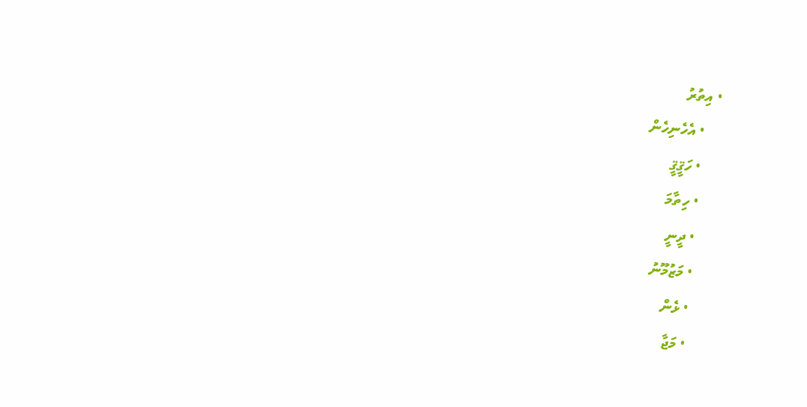• އިތުރު
    • އެހެނިހެން
    • ހަޤީޤީ
    • ހިތާމަ
    • ދީނީ
    • މަޒުމޫނު
    • ޅެން
    • މަޖާ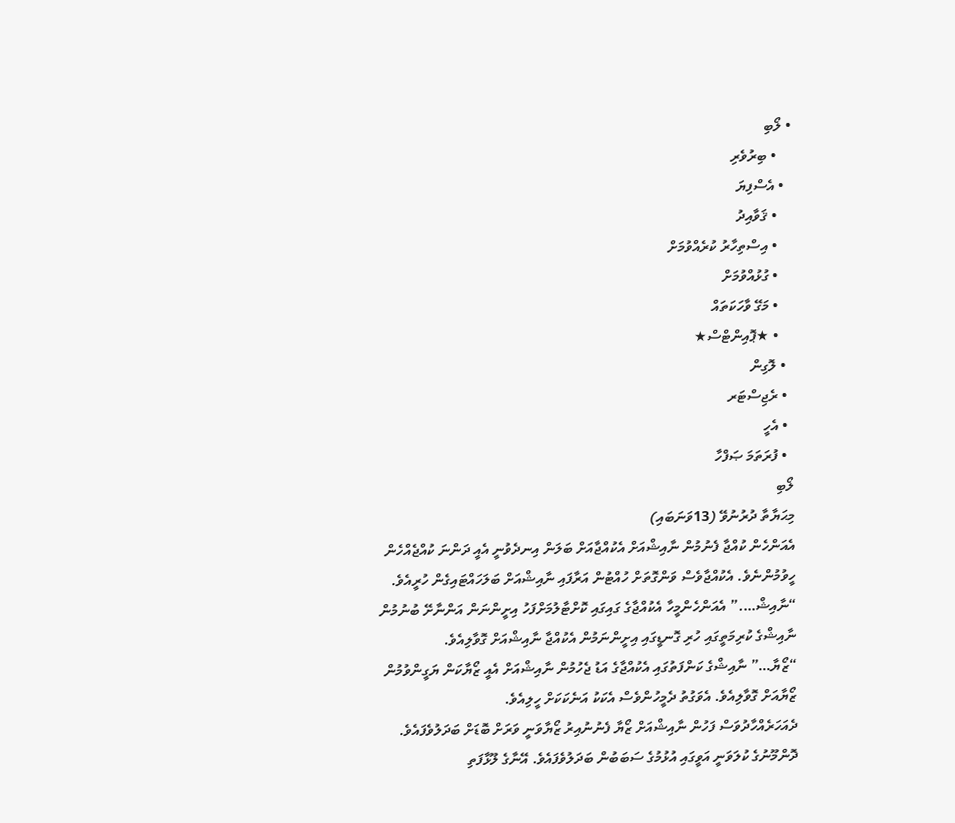• ލޯބި
    • ބިރުވެރި
  • އެސްފިޔަ
    • ޤަވާއިދު
    • އިސްތިހާރު ކުރެއްވުމަށް
    • ގުޅުއްވުމަށް
    • މަގޭ ވާހަކަތައް
    • ★ޕޮއިންޓްސް★
  • ލޮގިން
  • ރެޖިސްޓަރ
  • އެހީ
  • ފުރަތަމަ ޞަފްހާ
ލޯބި
މިޙަޔާތާ ދުރުނުވޭ (13ވަނަބައި)
އެއަންހެން ކުއްޖާ ފެނުމުން ނާއިޝްއަށް އެކުއްޖާއަށް ބަލަން އިނދެވުނީ އެއީ ދަންނަ ކުއްޖެއްހެން ހީވުމުންނެވެ. އެކުއްޖާވެސް ވަންގޮތަށް ހުއްޓުން އަރާފައި ނާއިޝްއަށް ބަލަހައްޓައިގެން ހުރީއެވެ.
“ނާއިޝް….” އެއަންހެންމީހާ އެކުއްޖާގެ ގައިގައި ކޮށްޓާލުމަށްފަހު އިށީންނަން އަންނާށޭ ބުނުމުން ނާއިޝްގެ ކުރިމަތީގައި ހުރި ގޮނޑީގައި އިށީންނަމުން އެކުއްޖާ ނާއިޝްއަށް ގޮވާލިއެވެ.
“ޒޯޔާ…” ނާއިޝްގެ ކަންފަތުގައި އެކުއްޖާގެ އަޑު ޖެހުމުން ނާއިޝްއަށް އެއީ ޒޯޔާކަން ޔަގީންވުމުން ޒޯޔާއަށް ގޮވާލިއެވެ. އެވަގުތު ދެމީހުންވެސް އެކަކު އަނެކަކަށް ހީލިއެވެ.
ދެއަހަރެއްހާދުވަސް ފަހުން ނާއިޝްއަށް ޒޯޔާ ފެނުނުއިރު ޒޯޔާވަނީ ވަރަށް ބޮޑަށް ބަދަލުވެފައެވެ. ދޮންމޫނުގެ ކުލަވަނީ އަވީގައި އުޅުމުގެ ސަބަބުން ބަދަލުވެފައެވެ. އޭނާގެ ލޫޅާފަތި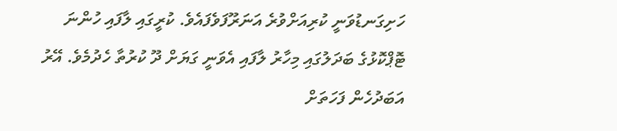ހަށިގަނޑުވަނީ ކުރިއަށްވުރެ އަނަރޫފަވެފައެވެ. ކުރީގައި ލާފައި ހުންނަ ޓޮޕްކޮޅުގެ ބަދަލުގައި މިހާރު ލާފައި އެވަނީ ގަޔަށް ދޫ ކުރުތާ ހެދުމެވެ. އޭރު އަބަދުހެން ފަހަތަށް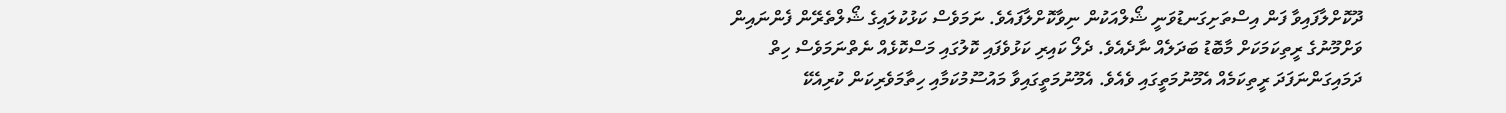ދޫކޮށްލާފައިވާ ފަން އިސްތަށިގަނޑުވަނީ ޝޯލްއަކުން ނިވާކޮށްލާފައެވެ. ނަމަވެސް ކަޅުކުލައިގެ ޝޯލްތެރޭން ފެންނައިން ވަށްމޫނުގެ ރީތިކަމަކަށް މާބޮޑު ބަދަލެއް ނާދެއެވެ. ދެލޯ ކައިރި ކަޅުވެފައި ކޮލުގައި މަސްކޮޅެއް ނެތްނަމަވެސް ހިތް ދަމައިގަންނަފަދަ ރީތިކަމެއް އެމޫނުމަތީގައި ވެއެވެ. އެމޫނުމަތީގައިވާ މައުސޫމުކަމާއި ހިތާމަވެރިކަން ކުރިއެކޭ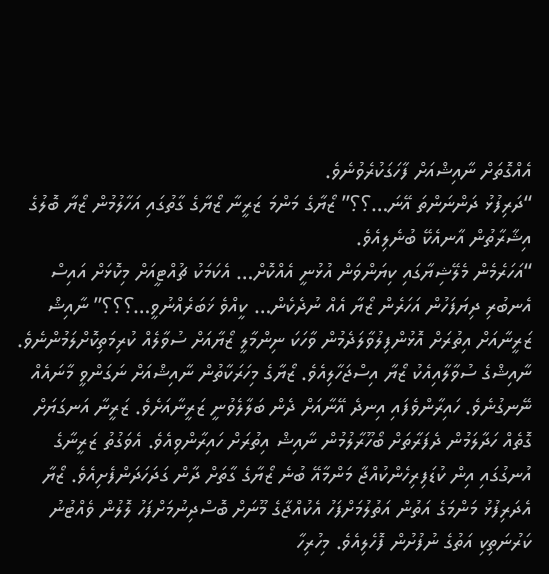އެއްގޮތަށް ނާއިޝްއަށް ފާހަގަކުރެވުނެވެ.
“ދަރިފުޅު ދަންނަންތަ އޭނަ…؟؟” ޒޯޔާގެ މަންމަ ޒަރީނާ ޒޯޔާގެ ގާތުގައި އަހާލުމުން ޒޯޔާ ބޮލުގެ އިޝާރާތުން އާނއެކޭ ބުނެލިއެވެ.
“އަހަރެމެން މެލޭޝިޔާގައި ކިޔަންވަން އުޅުނީ އެއްކޮށް… އެކަމަކު ޗުއްޓީއަށް މިކޮޅަށް އައިސް އެނބުރި ދިޔަފަހުން އަހަރެން ޒޯޔާ އެއް ނުދެކެން… ކީއްވެ ޚަބަރެއްނުވީ…؟؟؟” ނާއިޝް ޒަރީނާއަށް އިތުރަށް އޮޅުންފިލުވާލަދެމުން ވާހަކަ ނިންމާލީ ޒޯޔާއަށް ސުވާލެއް ކުރިމަތިކޮށްލަމުންނެވެ. ނާއިޝްގެ ސުވާލާއިއެކު ޒޯޔާ އިސްޖަހާލިއެވެ. ޒޯޔާގެ މިހަރަކާތުން ނާއިޝްއަށް ނަގަންވީ މާނައެއް ނޭނގުނެވެ. ހައިރާންވެފައި އިނދެ އޭނާއަށް ދެން ބަލާލެވުނީ ޒަރީނާއަށެވެ. ޒަރީނާ އަނގަޔަށް ގޮތެއް ހަދާލަމުން ދެފަރާތަށް ބޯހޫރާލުމުން ނާއިޝް އިތުރަށް ހައިރާންވިއެވެ. އެވަގުތު ޒަރީނާގެ އުނގުގައި އިން ކުޑަފިރިހެންކުއްޖާ މަންމާއޭ ބުނެ ޒޯޔާގެ ގާތަށް ދާން ގަދަހަދަންފެށިއެވެ. ޒޯޔާ އެދަރިފުޅު މަންމަގެ އަތުން އަތުލުމަށްފަހު އެކުއްޖާގެ މޫނަށް ބޮސްދިނުމަށްފަހު ލޮލުން ވެއްޓުނު ކަރުނަތިކި އަތުގެ ނުފުށުން ފޮހެލިއެވެ. މިހުރިހާ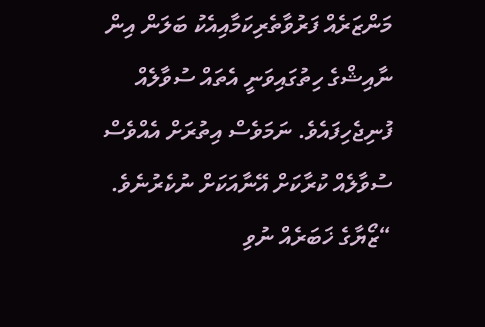މަންޒަރެއް ފަރުވާތެރިކަމާއިއެކު ބަލަން އިން ނާއިޝްގެ ހިތުގައިވަނީ އެތައް ސުވާލެއް ފުނިޖެހިފައެވެ. ނަމަވެސް އިތުރަށް އެއްވެސް ސުވާލެއް ކުރާކަށް އޭނާއަކަށް ނުކެރުނެވެ.
“ޒޯޔާގެ ޚަބަރެއް ނުވި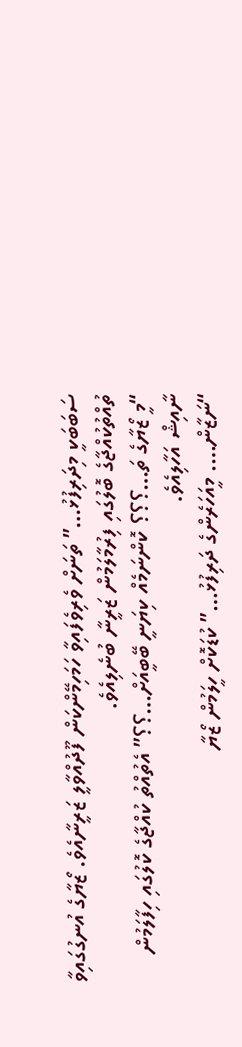ސަބަބަކީ މިދަރިފުޅު…” ތަނަށް ވެރިވެފައިވާ ހަމަހިމޭންކަން ފޫދުއްވާލީ ޒަރީނާއެވެ. ޒޯޔާގެ އުނގުގައިވާ ތުއްތުކުއްޖާގެ ބޮލުގައި ފިރުމާލަމުން ޒަރީނާ ބުނެލިއެވެ.
“މީ ޒޯޔާގެ ތަ…؟؟؟ ކޮންނަމެއް ކިޔަނީ ބޭބީއަށް…؟؟” އެތުއްތު ކުއްޖާގެ ކޮލުގައި ހިފާލަމުން ނާއިޝް އަހާލިއެވެ.
“ނަޒާން…. މީއަހަރެންގެ ދަރިފުޅު…” ކުޑަކޮށް ހީލަމުން ޒޯޔާ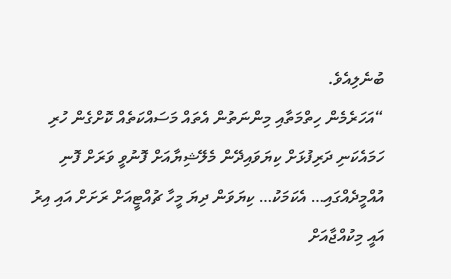ބުނެލިއެވެ.
“އަހަރެމެން ހިތްމަތާއި މިންނަތުން އެތައް މަސައްކަތެއް ކޮށްގެން ހުރި ހަމައެކަނި ދަރިފުޅަށް ކިޔަވައިދޭން މެލޭޝިޔާއަށް ފޮނުވީ ވަރަށް ފޮނި އުއްމީދެއްގައި… އެކަމަކު… ކިޔަވަން ދިޔަ މީހާ ޗުއްޓީއަށް ރަށަށް އައި އިރު އައީ މިކުއްޖާއަށް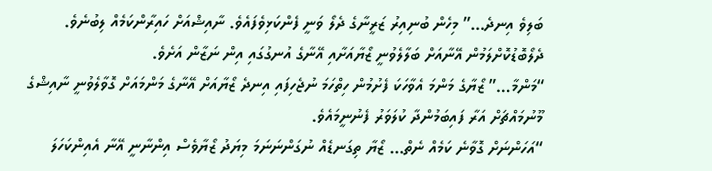ބަލިވެ އިނދެ…” މިހެން ބުނިއިރު ޒަރީނާގެ ދެލޯ ވަނީ ފެންކަޅިވެފައެވެ. ނާއިޝްއަށް ހައިރާންކަމެއް ލިބުނެވެ. ދެލޯބޮޑުކޮށްލަމުން އޭނާއަށް ބަލާލެވުނީ ޒޯޔާއަށާއި އޭނާގެ އުނގުގައި އިން ނަޒާން އަށެވެ.
“މަންމާ…” ޒޯޔާގެ މަންމަ އެވާހަކަ ފެށުމުން ހިތްހަމަ ނުޖެހިފައި އިނދެ ޒޯޔާއަށް އޭނާގެ މަންމައަށް ގޮވާލެވުނީ ނާއިޝްގެ މޫނުމައްޗަށް އަރާ ފައިބަމުންދާ ކުލަވަރު ފެނުނީމައެވެ.
“އަހަންނަށް ގޮވާނެ ކަމެއް ނެތް… ޒޯޔާ ތިގަނޑެއް ނުގަންނަނަމަ މިޔަދު ޒޯޔާވެސް އިންނާނީ އޭނާ އެއިންކަހަލަ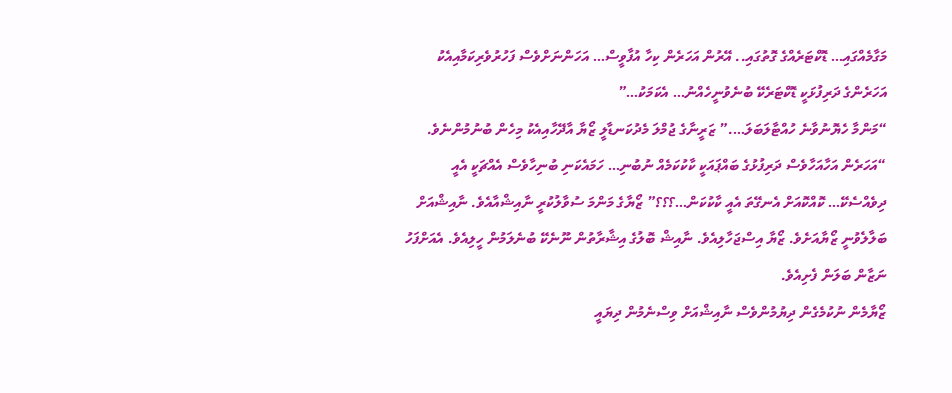މަގާމެއްގައި… ޑޮކްޓަރެއްގެ ގޮތުގައި.. އޭރުން އަހަރެން ކިހާ އުފާވީސް… އަހަންނަށްވެސް ފަހުރުވެރިކަމާއިއެކު އަހަރެންގެ ދަރިފުޅަކީ ޑޮކްޓަރެކޭ ބުނެވުނީހެއްނު… އެކަމަކު…”
“މަންމާ ހެޔޮނުވާނެ ހުއްޓާލަބަލަ….” ޒަރީނާގެ ޖުމްލަ މެދުކަނޑާލީ ޒޯޔާ އާދޭހާއިއެކު މިހެން ބުނުމުންނެވެ.
“އަހަރެން އަހާއަހާވެސް ދަރިފުޅުގެ ބައްޕައަކީ ކާކުކަމެއް ނުބުނި… ހަމައެކަނި ބުނިހާވެސް އެއްޗަކީ އެއީ ދިވެއްސެކޭ… ކޮއްކޮއަށް އެނގޭތަ އެއީ ކާކުކަން…؟؟؟” ޒޯޔާގެ މަންމަ ސުވާލުކުރީ ނާއިޝްއާއެވެ. ނާއިޝްއަށް ބަލާލެވުނީ ޒޯޔާއަށެވެ. ޒޯޔާ އިސްޖަހާލިއެވެ. ނާއިޝް ބޮލުގެ އިޝާރާތުން ނޫނެކޭ ބުނެލަމުން ހީލިއެވެ. އެއަށްފަހު ނަޒާން ބަލަން ފެށިއެވެ.
ޒޯޔާމެން ނުކުމެގެން ދިޔުމުންވެސް ނާއިޝްއަށް ވިސްނެމުން ދިޔައީ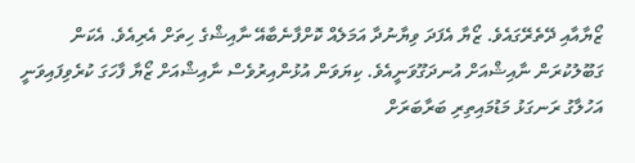ޒޯޔާއާއި ދޭތެރޭގައެވެ. ޒޯޔާ އެފަދަ ވިޔާނުދާ އަމަލެއް ކޮށްފާނެބާއޭ ނާއިޝްގެ ހިތަށް އެރިއެވެ. އެކަން ގަބޫލުކުރަން ނާއިޝްއަށް އުނދަގޫވަނީއެވެ. ކިޔަވަން އުޅުންއިރުވެސް ނާއިޝްއަށް ޒޯޔާ ފާހަގަ ކުރެވިފައިވަނީ އަހުލާގު ރަނގަޅު މަޑުމައިތިރި ބަރާބަރަށް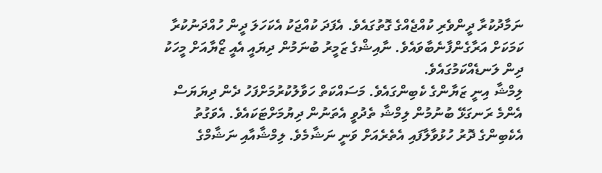ނަމާދުކުރާ ދީންވެރި ކުއްޖެއްގެ ގޮތުގައެވެ. އެފަދަ ކުއްޖަކު އެކަހަލަ ދީން ހުއްދަނުކުރާ ކަމަކަށް އަރާގެންފާނެބާވައެވެ. ނާއިޝްގެ ޒަމީރު ބުނަމުން ދިޔައީ އެއީ ޒޯޔާއަށް މީހަކު ދިން ލަނޑެއްކަމުގައެވެ.
ލިމްޝާ އިނީ ޒަޔާންގެ ކެބިންގައެވެ. މަސައްކަތް ހަވާލުކުރުމަށްފަހު ދެން ދިޔަޔަސް އެންމެ ރަނގަޅޭ ބުނުމުން ލިމްޝާ ތެދުވީ އެތަނުން ދިޔުމަށްޓަކައެވެ. އެވަގުތު އެކެބިންގެ ދޮރު ހުޅުވާލާފައި އެތެރެއަށް ވަނީ ނަޝާމެވެ. ލިމްޝާއާއި ނަޝާމްގެ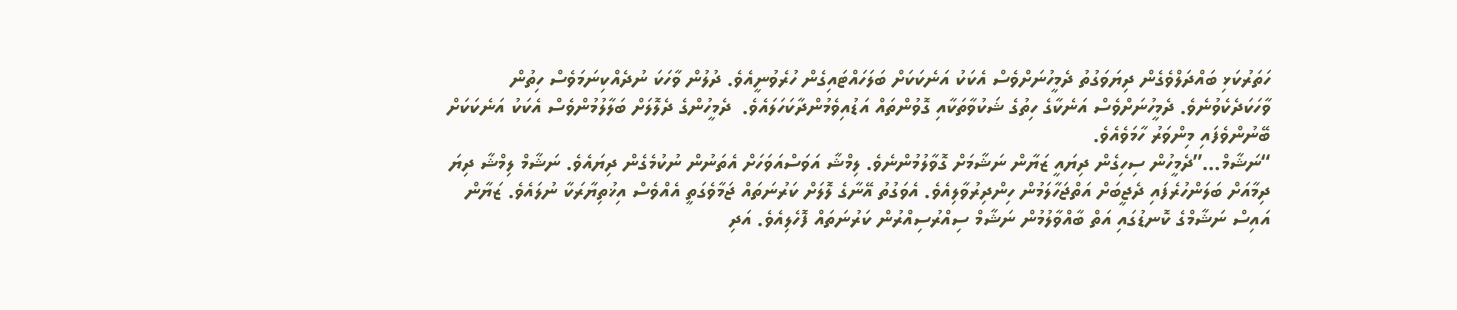ހަތަރުކަޅި ބައްދަލްވެގެން ދިޔަވަގުތު ދެމީހުނަށްވެސް އެކަކު އަނެކަކަށް ބަލަހައްޓައިގެން ހުރެވުނީއެވެ. ދުލުން ވާހަކަ ނުދެއްކިނަމަވެސް ހިތުން ވާހަކަދެކެވުނެވެ. ދެމީހުނަށްވެސް އަނެކާގެ ހިތުގެ ޝަކުވާތަކާއި ގޮވުންތައް އަޑުއިވެމުންދާކަހަލައެވެ.  ދެމީހުންގެ ދެލޮލަށް ބަލާލުމުންވެސް އެކަކު އަނެކަކަށް ބޭނުންވެފައި މިންވަރު ހާމަވެއެވެ.
“ނަޝާމް…”ދެމީހުން ސިހިގެން ދިޔައީ ޒަޔާން ނަޝާމަށް ގޮވާލުމުންނެވެ. ލިމްޝާ އަވަސްއަވަހަށް އެތަނުން ނުކުމެގެން ދިޔައެވެ. ނަޝާމް ލިމްޝާ ދިޔަ ދިމާއަށް ބަލަންހުރެފައި ދެޖީބަށް އަތްޖަހާލަމުން ހިންދިރުވާލިއެވެ. އެވަގުތު އޭނާގެ ލޮލަށް ކަރުނަތައް ޖަމާވެގަތީ އެއްވެސް އިޚުތިޔާރަކާ ނުލައެވެ. ޒަޔާން އައިސް ނަޝާމްގެ ކޮނޑުގައި އަތް ބާއްވާލުމުން ނަޝާމް ސިއްރުސިއްރުން ކަރުނަތައް ފޮހެލިއެވެ. އަދި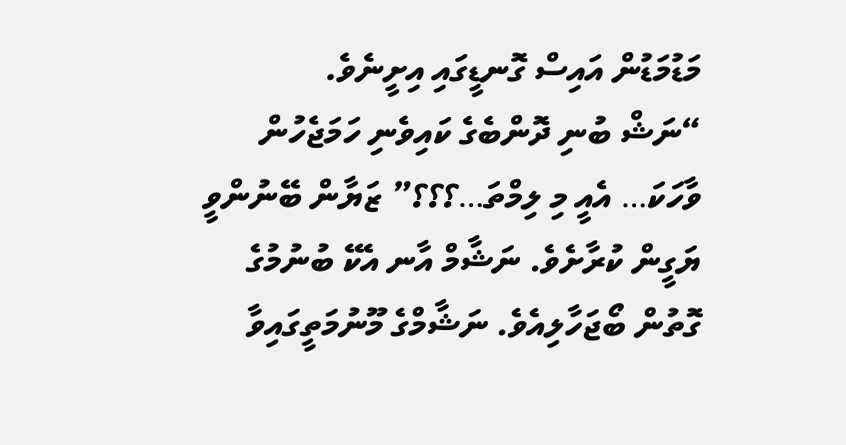މަޑުމަޑުން އައިސް ގޮނޑީގައި އިށީނެވެ.
“ނަޝް ބުނި ދޮންބެގެ ކައިވެނި ހަމަޖެހުން ވާހަކަ… އެއީ މި ލިމްތަ…؟؟؟” ޒަޔާން ބޭނުންވީ ޔަގީން ކުރާށެވެ. ނަޝާމް އާނ އެކޭ ބުނުމުގެ ގޮތުން ބޯޖަހާލިއެވެ. ނަޝާމްގެ މޫނުމަތީގައިވާ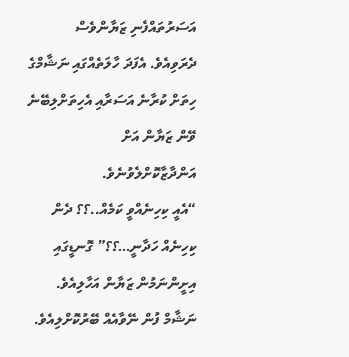އަސަރުތައްފެނި ޒަޔާންވެސް ދެރަވިއެވެ. އެފަދަ ހާލަތެއްގައި ނަޝާމްގެ ހިތަށް ކުރާނެ އަސަރާއި އެހިތަށްލިބޭނެ ވޭން ޒަޔާން އަށް އަންދާޒާކޮށްލެވުނެވެ.
“އެއީ ކިހިނެއްވީ ކަމެއް..؟؟ ދެން ކިހިނެއް ހަދާނީ…؟؟” ގޮނޑީގައި އިށީންނަމުން ޒަޔާން އަހާލިއެވެ. ނަޝާމް ފުން ނޭވާއެއް ބޭރުކޮށްލިއެވެ.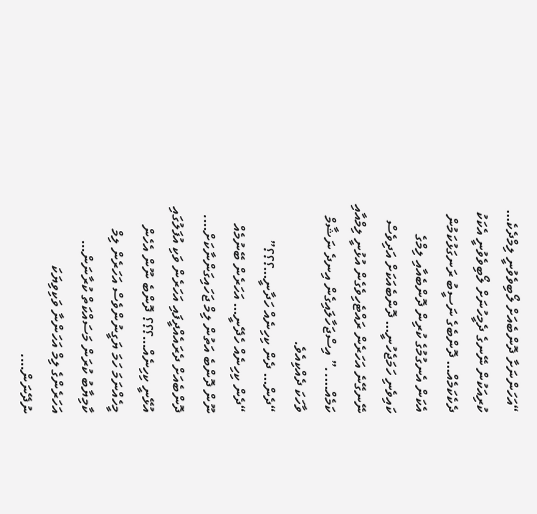“އަހަންނަށާ ދޮންބެއަށް ލޯބިވެވުނީ ލިމްދެކެ… ކުރިއަކުން ނޭނގެ ދެމީހުނަށް ލޯބިވެވުނީ އެކަކު ދެކެކަމެއް… ދޮންބެގެ ނަސީބު ރަނގަޅުކަމުން އެކަން އެނގުމުގެ ކުރިން ދޮންބެއާއި ލިމްގެ ކައިވެނި ހަމަޖެހުނީ… ދޮންބެއަކަށް އަދިވެސް ނޭނގޭނެ އަހަރެން ރައްޓެހިވެގެން އުޅުނީ ލިމްއާއި ކަމެއް…..” އިސްޖަހާލައިގެން އިނދެ ނަޝާމް ވާހަކަ ދެއްކިއެވެ.
“ދެން… ދެން ކިހިނެއް ހަދާނީ…؟؟؟”
“ދެން ކިހިނެއް ހެދޭނީ… އަހަރެން ބޭނުމެއް ނޫން ދޮންބެ އަތުން ލިމް ޖަހައިގަންނާކަށް…. ދޮންބެއަށް ދެރައެއްދީފައި އަހަރެން ވަކި އުފަލުގައި އުޅޭނީ ކިހިނެއް…؟؟؟ ދޮންބެ ނޫން އެހެން މީހެއްނަމަ ހަމަ ޔަގީނުންވެސް އަހަރެން ލިމް ކާމިޔާބު ކުރަން މަސައްކަތް ކުރާނަން… އަހަރެންގެ ލިމް އަހަންނާ ވަކިވިޔަކަ ނުދޭނަން….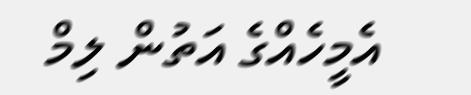އެމީހެއްގެ އަތުން ލިމް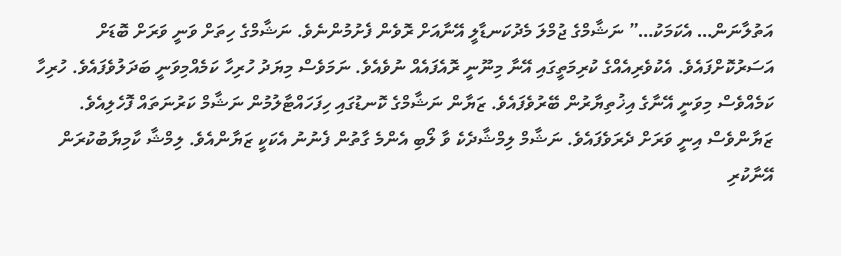އަތުލާނަން… އެކަމަކު…” ނަޝާމްގެ ޖުމްލަ މެދުކަނޑާލީ އޭނާއަށް ރޮވެން ފެށުމުންނެވެ. ނަޝާމްގެ ހިތަށް ވަނީ ވަރަށް ބޮޑަށް އަސަރުކޮށްފައެވެ. އެކުވެރިއެއްގެ ކުރިމަތީގައި އޭނާ މިނޫނީ ރޮއެފައެއް ނުވެއެވެ. ނަމަވެސް މިޔަދު ހުރިހާ ކަމެއްމިވަނީ ބަދަލުވެފައެވެ. ހުރިހާ ކަމެއްވެސް މިވަނީ އޭނާގެ އިޚުތިޔާރުން ބޭރުވެފައެވެ. ޒަޔާން ނަޝާމްގެ ކޮނޑުގައި ހިފަހައްޓާލުމުން ނަޝާމް ކަރުނަތައް ފޮހެލިއެވެ. ޒަޔާންވެސް އިނީ ވަރަށް ދެރަވެފައެވެ. ނަޝާމް ލިމްޝާދެކެ ވާ ލޯބި އެންމެ ގާތުން ފެނުނު އެކަކީ ޒަޔާންއެވެ. ލިމްޝާ ކާމިޔާބުކުރަން އޭނާކުރި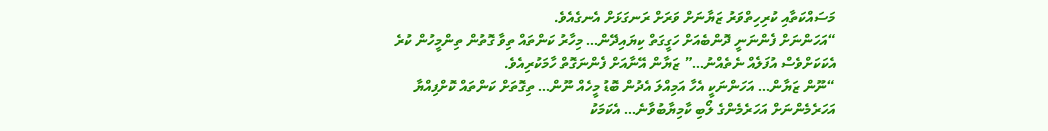މަސައްކަތާއި ކުރިހިތްވަރު ޒަޔާނަށް ވަރަށް ރަނގަޅަށް އެނގެއެވެ.
“އަހަންނަށް ފެންނަނީ ދޮންބެއަށް ހަގީގަތް ކިޔައިދޭން… މިހާރު ކަންތައް ތިވާ ގޮތުން ތިންމީހުން ކުރެ އެކަކަށްވެސް އުފަލެއް ނެތެއްނު…” ޒަޔާން އޭނާއަށް ފެންނަގޮތް ހާމަކުރިއެވެ.
“ނޫން ޒަޔާން… އަހަންނަކީ އެހާ އަމިއްލަ އެދުން ބޮޑު މީހެއް ނޫން… ތިގޮތަށް ކަންތައް ކޮށްފިއްޔާ އަހަރެމެންނަށް އަހަރެމެންގެ ލޯބި ކާމިޔާބުވާނެ… އެކަމަކު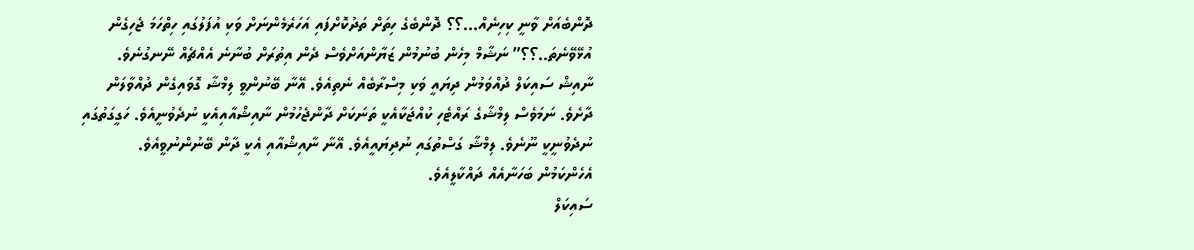ދޮންބެއަށް ވާނީ ކިހިނެއް…؟؟ ދޮންބެގެ ހިތަށް ތަދުކޮށްފައި އަހަރެމެންނަށް ވަކި އުފަލުގައި ހިތްހަމަ ޖެހިގެން އުޅޭވޭނެތަ..؟؟” ނަޝާމް މިހެން ބުނުމުން ޒަޔާންއަށްވެސް ދެން އިތުރަށް ބުނާނެ އެއްޗެއް ނޭނގުނެވެ.
ނާއިޝް ސައިކަލް ދުއްވަމުން ދިޔައީ ވަކި މިސްރާބެއް ނެތިއެވެ. އޭނާ ބޭނުންވީ ލިމްޝާ ގޮވައިގެން ދުއްވާލަން ދާށެވެ. ނަމަވެސް ލިމްޝާގެ ރައްޓެހި ކުއްޖަކާއެކީ ތަނަކަށް ދާންޖެހުމުން ނާއިޝްއާއިއެކީ ނުދެވުނީއެވެ. ހަގީގަތުގައި ނުދެވުނީކީ ނޫނެވެ. ލިމްޝާ ގަސްތުގައި ނުދިޔައީއެވެ. އޭނާ ނާއިޝްއާއި އެކީ ދާން ބޭނުންނުވީއެވެ. އެހެންކަމުން ބަހަނާއެއް ދައްކާލީއެވެ.
ސައިކަލް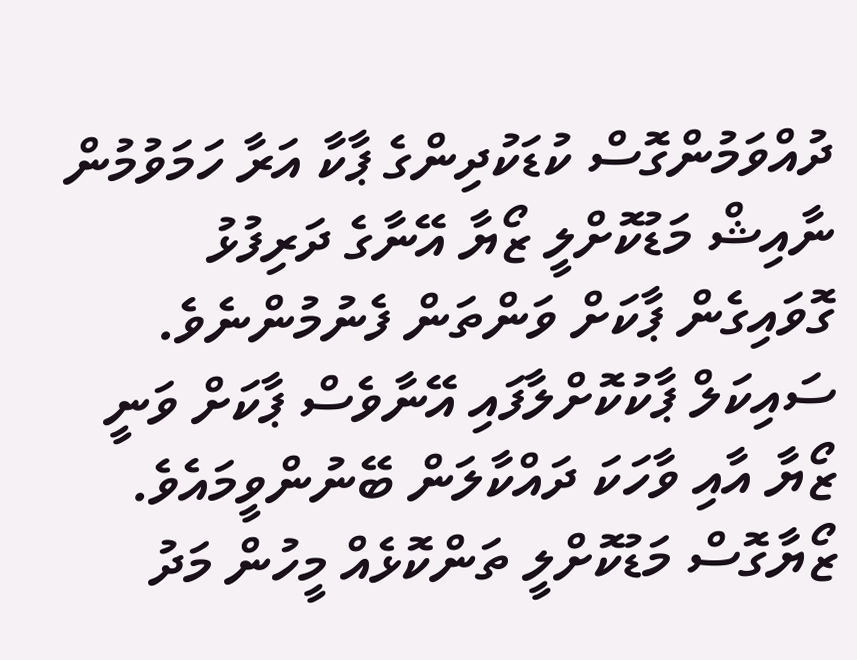ދުއްވަމުންގޮސް ކުޑަކުދިންގެ ޕާކާ އަރާ ހަމަވުމުން ނާއިޝް މަޑުކޮށްލީ ޒޯޔާ އޭނާގެ ދަރިފުޅު ގޮވައިގެން ޕާކަށް ވަންތަން ފެނުމުންނެވެ. ސައިކަލް ޕާކުކޮށްލާފައި އޭނާވެސް ޕާކަށް ވަނީ ޒޯޔާ އާއި ވާހަކަ ދައްކާލަން ބޭނުންވީމައެވެ.
ޒޯޔާގޮސް މަޑުކޮށްލީ ތަންކޮޅެއް މީހުން މަދު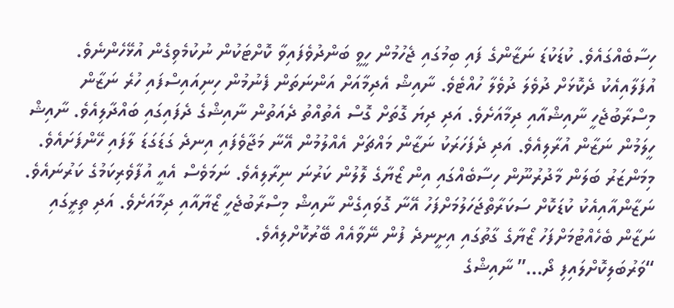ހިސާބެއްގައެވެ. ކުޑަކުޑަ ނަޒާންގެ ފައި ބިމުގައި ޖެހުމުން ހީވީ ބަންދުވެފައިވާ ކޮށްޓަކުން ނުކުމެވިގެން އުޅޭހެންނެވެ. އުފަލާއިއެކު ދެކޮޅަށް ދުވެލަ ދުވެލާ ހުއްޓެވެ. ނާއިޝް އެދިމާއަށް އަންނަތަން ފެނުމުން ހިނިއައިސްފައި ހުރެ ނަޒާން މިސްރާބުޖެހީ ނާއިޝްއާއި ދިމާއަށެވެ. އަދި ދިޔަ ގޮތަށް ގޮސް އެތުއްތު ދެއަތުން ނާއިޝްގެ ދެފައިގައި ބައްދާލިއެވެ. ނާއިޝް ހީލަމުން ނަޒާން އުރާލިއެވެ. އަދި ދެފަހަރަކު ނަޒާން މައްޗަށް އެއްލުމުން އޭނާ މަޖާވެފައި އިނދެ ގަޑަގަޑަ ލާފައި ހޭންފަށައެވެ. މިމަންޒަރު ބަލަން މާދުރުނޫން ހިސާބެއްގައި އިން ޒޯޔާގެ ލޮލުން ކަރުނަ ނިރާލިއެވެ. ނަމަވެސް އެއީ އުފާވެރިކަމުގެ ކަރުނައެވެ. ނަޒާންއާއިއެކު ކުޑަކޮށް ސަކަރާތްޖަހަލުމަށްފަހު އޭނާ ގޮވައިގެން ނާއިޝް މިސްރާބުޖެހީ ޒޯޔާއާއި ދިމާއަށެވެ. އަދި ތިރީގައި ނަޒާން ބެހެއްޓުމަށްފަހު ޒޯޔާގެ ގާތުގައި އިށީނދެ ފުން ނޭވާއެއް ބޭރުކޮށްލިއެވެ.
“ވަރުބަލިކޮށްލައިފި ދޯ…” ނާއިޝްގެ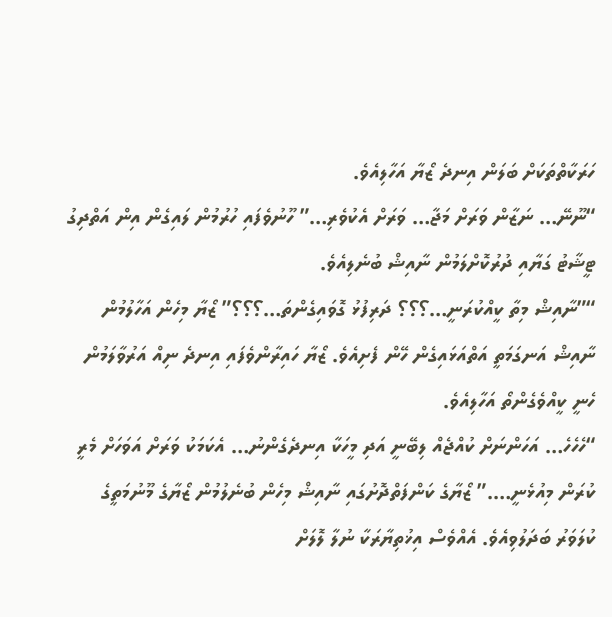ހަރަކާތްތަކަށް ބަލަން އިނދެ ޒޯޔާ އަހާލިއެވެ.
“ނޫނޭ… ނަޒާން ވަރަށް މަޖާ… ވަރަށް އެކުވެރި…” ހޫނުވެފައި ހުރުމުން ލައިގެން އިން އަތްދިގު ޓީޝާޓު ގަޔާއި ދުރުކޮށްލަމުން ނާއިޝް ބުނެލިއެވެ.
“”ނާއިޝް މިތާ ކީއްކުރަނީ…؟؟؟ ދަރިފުޅު ގޮވައިގެންތަ…؟؟؟” ޒޯޔާ މިހެން އަހާލުމުން ނާއިޝް އަނގަމަތީ އަތްއަޅައިގެން ހޭން ފެށިއެވެ. ޒޯޔާ ހައިރާންވެފައި އިނދެ ނިއް އަރުވާލަމުން ހެނީ ކީއްވެގެންތޯ އަހާލިއެވެ.
“ހެހެހެ… އަހަންނަށް ކުއްޖެއް ލިބޭނީ އަދި މީހަކާ އިނދެގެންނު… އެކަމަކު ވަރަށް އަވަހަށް މެރީ ކުރަން މިއުޅެނީ….” ޒޯޔާގެ ކަންފަތްދޮށުގައި ނާއިޝް މިހެން ބުނެލުމުން ޒޯޔާގެ މޫނުމަތީގެ ކުލަވަރު ބަދަލުވިއެވެ. އެއްވެސް އިޚުތިޔާރަކާ ނުލާ ލޮލަށް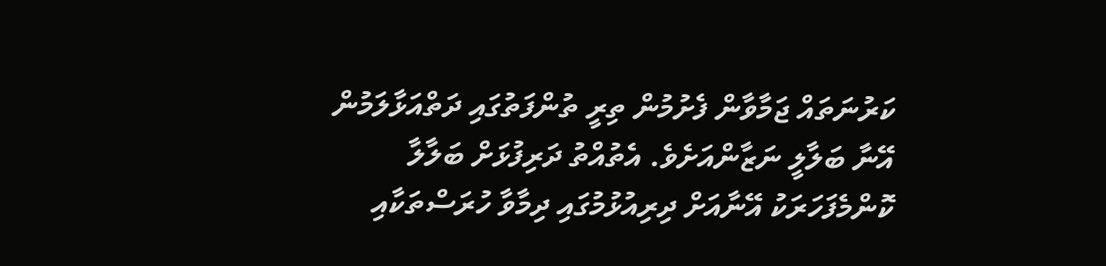ކަރުނަތައް ޖަމާވާން ފެށުމުން ތިރީ ތުންފަތުގައި ދަތްއަޅާލަމުން އޭނާ ބަލާލީ ނަޒާންއަށެވެ. އެތުއްތު ދަރިފުޅަށް ބަލާލާ ކޮންމެފަހަރަކު އޭނާއަށް ދިރިއުޅުމުގައި ދިމާވާ ހުރަސްތަކާއި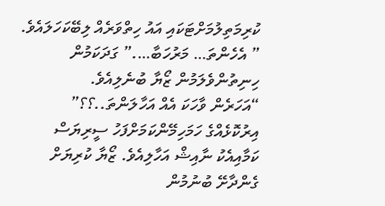ކުރިމަތިލުމަށްޓަކައި އައު ހިތްވަރެއް ލިބޭކަހަލައެވެ.
” އެހެންތަ… މަރުހަބާ….” ގަދަކަމުން ހިނިތުންވެލަމުން ޒޯޔާ ބުނެލިއެވެ.
“އަހަރެން ވާހަކަ އެއް އަހާލަންތަ..؟؟” އިރުކޮޅެއްގެ ހަމަހިމޭންކަމަށްފަހު ސީރިޔަސް ކަމާއިއެކު ނާއިޝް އަހާލިއެވެ. ޒޯޔާ ކުރިޔަށް ގެންދާށޭ ބުނުމުން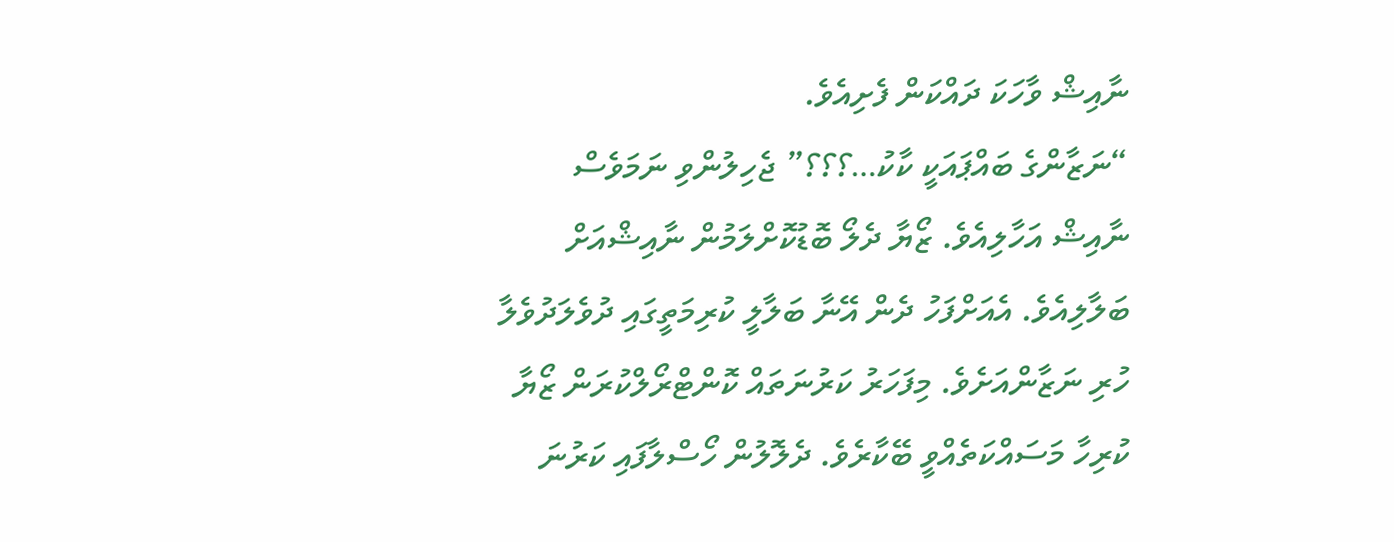ނާއިޝް ވާހަކަ ދައްކަން ފެށިއެވެ.
“ނަޒާންގެ ބައްޕައަކީ ކާކު…؟؟؟” ޖެހިލުންވި ނަމަވެސް ނާއިޝް އަހާލިއެވެ. ޒޯޔާ ދެލޯ ބޮޑުކޮށްލަމުން ނާއިޝްއަށް ބަލާލިއެވެ. އެއަށްފަހު ދެން އޭނާ ބަލާލީ ކުރިމަތީގައި ދުވެލަދުވެލާ ހުރި ނަޒާންއަށެވެ. މިފަހަރު ކަރުނަތައް ކޮންޓްރޯލްކުރަން ޒޯޔާ ކުރިހާ މަސައްކަތެއްވީ ބޭކާރެވެ. ދެލޮލުން ހޯސްލާފައި ކަރުނަ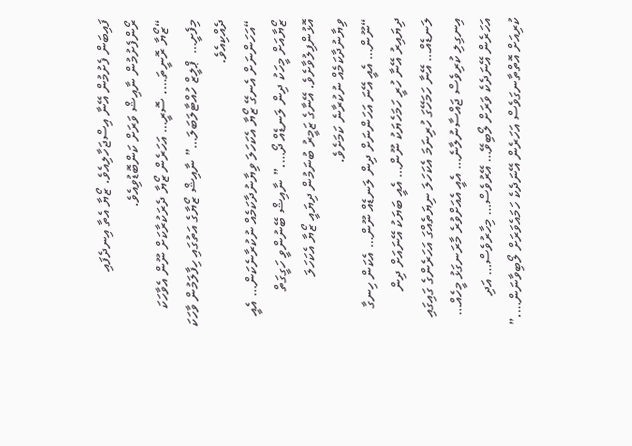ފައިބަން ފެށުމުން އޭނާ އިސްޖަހާލިއެވެ. ޒޯޔާ އެތާ އިނދެފައި ރޯންފެށުމުން ނާއިޝް ވަރަށް ކަންބޮޑުވިއެވެ.
“ޒޯޔާ ރޮނީތަ…. ސޮރީ… އަހަރެން ޒޯޔާ ދެރަކުރާކަށް ނޫން އެވާހަކަ މިފެށީ…  ޕްލީޒް ހުއްޓާލަބަލަ…” ނާއިޝް ޒޯޔާގެ އަތުގައި ހިފާލަމުން ވާހަކަ ދެއްކިއެވެ.
“އަހަންނަށް އެނގޭ ޒޯޔާ އެކަހަލަ ވިޔާނުދާކަމެއް ނުކުރާނެކަން… އެއީ ޒޯޔާއަށް މީހަކު ދިން ލަނޑެއް ދޯ….” ނާއިޝް ބޭނުންވީ ހަގީގަތް އޮޅުންފިލުވާށެވެ. އޭނާގެ ޒަމީރު ބުނަމުން ދިޔައީ ޒޯޔާ އެކަހަލަ ވިޔާނުދާކަމެއް ނުކުރާނެ ކަމަށެވެ.
“ނޫން… އެއީ އޭނަ އަހަންނަށް ދިން ލަނޑެއް ނޫން… އެކަން ހިނގާ ދިޔައިރު އޭނާ ހުރީ ހަމަހެޔަކު ނޫން… އެއީ ބަޔަކު އޭނައަށް ދިން ލަނޑެއް… އޭނާ ހަމަހޭގަ ހުރިނަމަ އެކަހަލަ ނިޔަތެއްގަ އަހަރެންގެ ގައިގައި އިނގިލި ކުރިވެސް ޖައްސާނުލާނެ… އެއީ އެއަށްވުރެ މާރަނގަޅު މީހެއް… އަހަރެން އޭނަދެކެ ވަރަށް ލޯބިވޭ… އޭރުވެސް… މިހާރުވެސް… އަދި ކުރިއަށް އޮތްތާނގަވެސް އަހަރެން އޭނަދެކެ ހަމައެވަރަށް ލޯބިވާނަން….”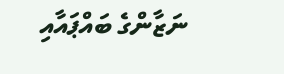ނަޒާންގެ ބައްޕައާއި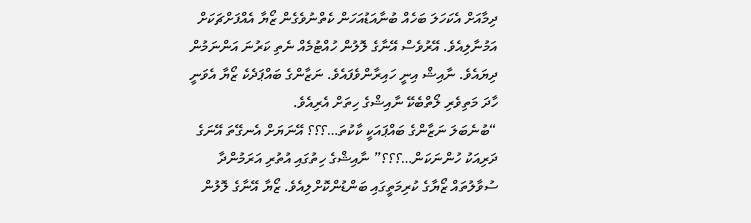ދިމާއަށް އެކަހަލަ ބަހެއް ބުނާއަޑުއަހަން ކެތްނުވެގެން ޒޯޔާ އެއްފަށްޗަކަށް އަމުނާލިއެވެ. އޭރުވެސް އޭނާގެ ލޮލުން ހުއްޓުމެއް ނެތި ކަރުނަ އަންނަމުން ދިޔައެވެ. ނާއިޝް އިނީ ހައިރާންވެފައެވެ. ނަޒާންގެ ބައްޕަދެކެ ޒޯޔާ އެވަނީ ހާދަ މަތިވެރި ލޯތްބެކޭ ނާއިޝްގެ ހިތަށް އެރިއެވެ.
“ބުނެބަލަ ނަޒާންގެ ބައްޕައަކީ ކާކުތަ…؟؟؟ އޭނަޔަށް އެނގޭތަ އޭނަގެ ދަރިއަކު ހުންނަކަން…؟؟؟” ނާއިޝްގެ ހިތުގައި އުތުރި އަރަމުންދާ ސުވާލުތައް ޒޯޔާގެ ކުރިމަތީގައި ބަންޑުންކޮށްލިއެވެ. ޒޯޔާ އޭނާގެ ލޮލުން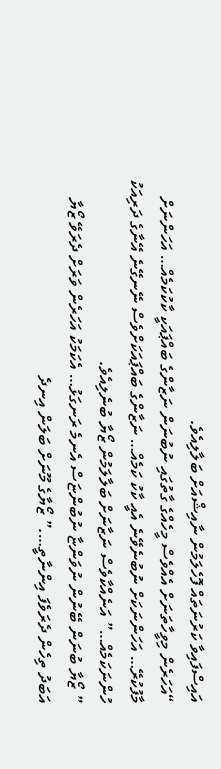އައިސްފައިވާ ކަރުނަތައް ފޮހެލަމުން ނާއިޝްއަށް ބަލާލިއެވެ.
“އަހަރެން މިވީހާތަނަށް އެއްވެސް މީހެއްގެ ގާތުގައި ނުބުނަން ނަޒާންގެ ބައްޕައަކީ ކާކުކަމެއް… އަހަންނަށް މާފުކުރޭ… އަހަންނަކަށް ނުބުނެވޭނެ އެއީ ކާކު ކަމެއް… ނަޒާންގެ ބައްޕައަކަށްވެސް ނޭނގޭނެ އޭނާގެ ދަރިއަކު ހުންނަކަމެއް…” އަނެއްކާވެސް ނަޒާނަށް ބަލާލަމުން ޒޯޔާ ބުނެލިއެވެ.
” ޒޯޔާ ބުނަން ބޭނުން ނުވަންޏާ ނުބުންޏަސް އެނމެ ރަނގަޅު… އެކަމަކު އަހަރެން ވަރަށް ދެރަވޭ ޒޯޔާ އަބަދު ތިހެން ދެރަވެފަ އިންނާތީ….” ޒޯޔާގެ މޫނަށް ބަލަން އިނދެ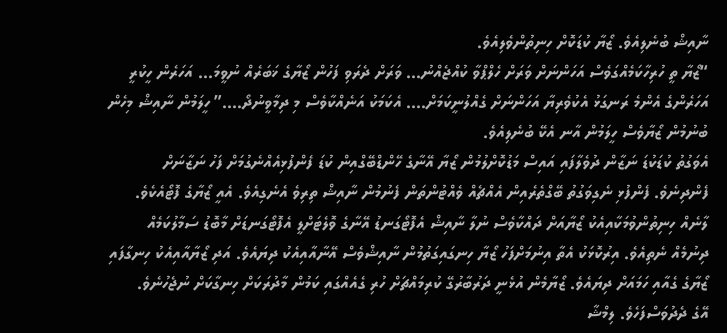ނާއިޝް ބުނެލިއެވެ. ޒޯޔާ ކުޑަކޮށް ހިނިތުންވެލިއެވެ.
“ޒޯޔާ ތީ ހުރިހާކަމެއްގަވެސް އަހަންނަށް ވަރަށް ހެލްޕްވާ ކުއްޖެއްނު… ވަރަށް ދެރަވި ފަހުން ޒޯޔާގެ ޚަބަރެއް ނުވީމަ… އަހަރެން ހީކުރީ އަހަރެންގެ އެންމެ ރަނގަޅު އެކުވެރިޔާ އަހަންނަށް ގެއްލުނީކަމަށް…. އެކަމަކު އަނެއްކާވެސް މި ދިމާވީނުދޯ….” ހީލަމުން ނާއިޝް މިހެން ބުނުމުން ޒޯޔާވެސް ހީލަމުން އާނ އެކޭ ބުނެލިއެވެ.
އެވަގުތު ކުޑަކުޑަ ނަޒާން ދުވެލާފައި އައިސް މަޑުކޮށްލުމުން ޒޯޔާ އޭނާގެ ހޭންޑްބޭގްއިން ކުޑަ ފެންފުޅިއެއްނެގުމަށް ފަހު ނަޒާނަށް ފެންދިނެވެ. ފެންފުޅި ނެގިވަގުތު ބޭގްތެރެއިން އެއްޗެއް ވެއްޓުންތަން ފެނުމުން ނާއިޝް ތިރިވެ އެނެގިއެވެ. އެއީ ޒޯޔާގެ ފޮޓޯއެކެވެ. ލާނެއް ހިނިތުންވުމަކާއިއެކު ޒޯޔާއަށް ދައްކާވެސް ނުލާ ނާއިޝް އެފޮޓޯގަނޑު އޭނާގެ ވޮލެޓަށްލީ އެފޮޓޯގަނޑަށް މާބޮޑު ސަމާލުކަމެއް ދިނުމެއް ނެތިއެވެ. އިރުކޮޅަކު އެތާ އިނުމަށްފަހު ޒޯޔާ ހިނގައިގަތުމުން ނާއިޝްވެސް އޭނާއާއިއެކު ދިޔައެވެ. އަދި ޒޯޔާއާއިއެކު ހިނގާފައި ޒޯޔާގެ ގެއާއި ހަމައަށް ދިޔައެވެ. ޒޯޔާމެން އުޅެނީ ދަރުބާރުގޭ ކުރިމައްޗަށް ހުރި ގެއެއްގައި ކަމުން މާދުރަކަށް ހިނގާކަށް ނުޖެހުނެވެ.
އޭގެ ދެދުވަސްފަހެވެ. ލިމްޝާ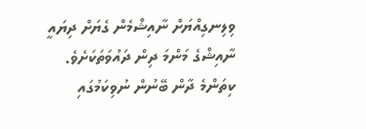ވިލިނގިއްޔަށް ނާއިޝްމެން ގެޔަށް ދިޔައީ ނާއިޝްގެ މަންމަ ދިން ދައުވަތަކަށެވެ. ކިތަންމެ ދާން ބޭނުން ނުވިކަމުގައި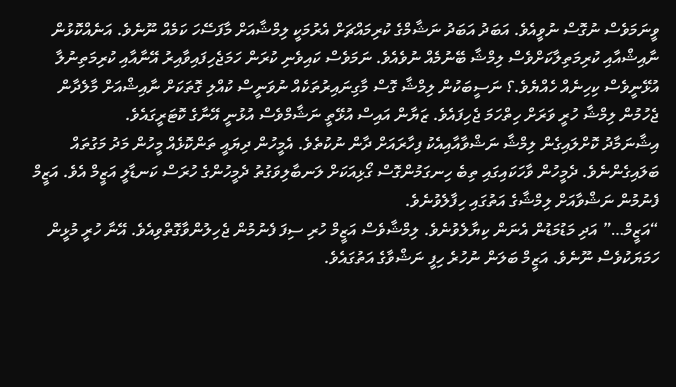ވީނަމަވެސް ނުގޮސް ނުވީއެވެ. އަބަދު އަބަދު ނަޝާމްގެ ކުރިމައްޗަށް އެރުމަކީ ލިމްޝާއަށް މާފަސޭހަ ކަމެއް ނޫނެވެ. އަނެއްކޮޅުން ނާއިޝްއާއި ކުރިމަތިލާކަށްވެސް ލިމްޝާ ބޭނުމެއް ނުވެއެވެ. ނަމަވެސް ކައިވެނި ކުރަން ހަމަޖެހިފައިވާއިރު އޭނާއާއި ކުރިމަތިނުލާ އުޅޭނީވެސް ކިހިނެއް ހެއްޔެވެ.؟ ނަސީބަކުން ލިމްޝާ ގޮސް މާގިނައިރުތަކެއް ނުވަނީސް ކުއްލި ގޮތަކަށް ނާއިޝްއަށް މާލެދާން ޖެހުމުން ލިމްޝާ ހުރީ ވަރަށް ހިތްހަމަ ޖެހިފައެވެ. ޒަޔާން އައިސް އުޅޭތީ ނަޝާމްވެސް އުޅުނީ އޭނާގެ ކޮޓަރީގައެވެ.
އިޝާނަމާދު ކޮށްލައިގެން ލިމްޝާ ނަޝްވާއާއިއެކު ފިހާރައަށް ދާން ނުކުތެވެ. އެމީހުން ދިޔައީ ތަންކޮޅެއް މީހުން މަދު މަގުތައް ބަލައިގެންނެވެ. ދެމީހުން ވާހަކައިގައި ތިބެ ހިނގަމުންގޮސް ގޯޅިއަކަށް ލަނބާލިވަގުތު ދެމީހުންގެ ހުރަސް ކަނޑާލީ އަޒީމް އެވެ. އަޒީމް ފެނުމުން ނަޝްވާއަށް ލިމްޝާގެ އަތުގައި ހިފާލެވުނެވެ.
“އަޒީމް…” އަދި މަޑުމަޑުން އެނަން ކިޔާލެވުނެވެ. ލިމްޝާވެސް އަޒީމް ހުރި ސިފަ ފެނުމުން ޖެހިލުންވާގޮތްވިއެވެ. އޭނާ ހުރީ މުޅީން ހަމަޔަކުވެސް ނޫނެވެ. އަޒީމް ބަލަން ނުހުރެ ހިފީ ނަޝްވާގެ އަތުގައެވެ.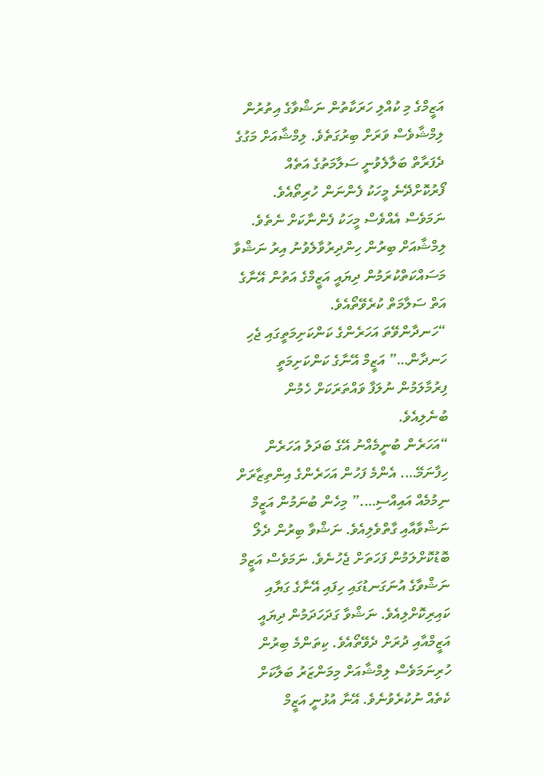އަޒީމްގެ މި ކުއްލި ހަރަކާތުން ނަޝްވާގެ އިތުރުން ލިމްޝާވެސް ވަރަށް ބިރުގަތެވެ. ލިމްޝާއަށް މަގުގެ ދެފަރާތް ބަލާލެވުނީ ސަލާމަތުގެ އަތެއް ފޯރުކޮށްދޭނެ މީހަކު ފެންނަން ހުރިތޯއެވެ. ނަމަވެސް އެއްވެސް މީހަކު ފެންނާކަށް ނެތެވެ. ލިމްޝާއަށް ބިރުން ހިންދިރުވާލެވުނު އިރު ނަޝްވާ މަސައްކަތްކުރަމުން ދިޔައީ އަޒީމްގެ އަތުން އޭނާގެ އަތް ސަލާމަތް ކުރެވޭތޯއެވެ.
“ހަނދާންވޭތަ އަހަރެންގެ ކަންކަށިމަތީގައި ޖެހި ހަނދާން…” އަޒީމް އޭނާގެ ކަންކަށިމަތީ ފިރުމާލަމުން ނުލަފާ ވައްތަރަކަށް ހެމުން ބުނެލިއެވެ.
“އަހަރެން ބުނީމެއްނު އޭގެ ބަދަލު އަހަރެން ހިފާނަމޭ…. އެންމެ ފަހުން އަހަރެންގެ އިންތިޒާރަށް ނިމުމެއް އައިއްސި….” މިހެން ބުނަމުން އަޒީމް ނަޝްވާއާއި ގާތްވެލިއެވެ. ނަޝްވާ ބިރުން ދެލޯ ބޮޑުކޮށްލަމުން ފަހަތަށް ޖެހުނެވެ. ނަމަވެސް އަޒީމް ނަޝްވާގެ އުނަގަނޑުގައި ހިފައި އޭނާގެ ގަޔާއި ކައިރިކޮށްލިއެވެ. ނަޝްވާ ގަދަހަދަމުން ދިޔައީ އަޒީމްއާއި ދުރަށް ދެވޭތޯއެވެ. ކިތަންމެ ބިރުން ހުރިނަމަވެސް ލިމްޝާއަށް މިމަންޒަރު ބަލާކަށް ކެތެއް ނުކުރެވުނެވެ. އޭނާ އުޅުނީ އަޒީމް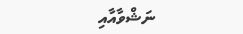ނަޝްވާއާއި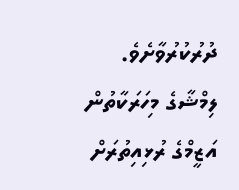ދުރުކުރުވާށެވެ. ލިމްޝާގެ މިހަރަކާތުން އަޒީމްގެ ރުޅިއިތުރަށް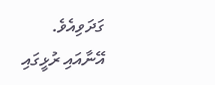ގަދަވިއެވެ. އޭނާއައި ރުޅީގައި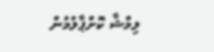ލިމްޝާ ކޮށްޕާލުމުން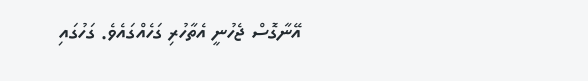އޭނާގޮސް ޖެހުނީ އެތާހުރި ގަހެއްގައެވެ. ގަހުގައި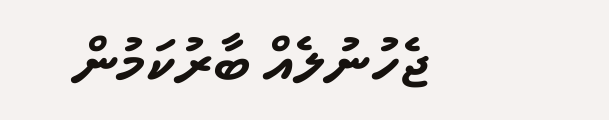ޖެހުނުލެއް ބާރުކަމުން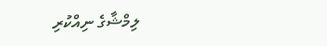ލިމްޝާގެ ނިއްކުރި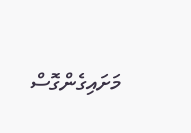މަށައިގެންގޮސް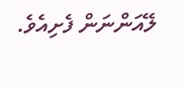ލޭއަންނަން ފެށިއެވެ.